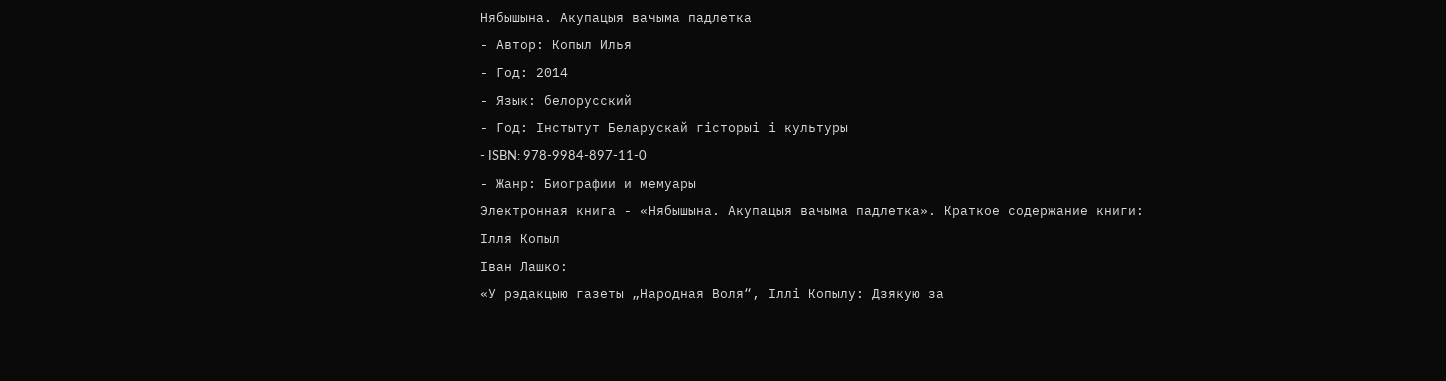Нябышына. Акупацыя вачыма падлетка
- Автор: Копыл Илья
- Год: 2014
- Язык: белорусский
- Год: Інстытут Беларускай гісторыі і культуры
- ISBN: 978-9984-897-11-0
- Жанр: Биографии и мемуары
Электронная книга - «Нябышына. Акупацыя вачыма падлетка». Краткое содержание книги:
Ілля Копыл
Іван Лашко:
«У рэдакцыю газеты „Народная Воля“, Іллі Копылу: Дзякую за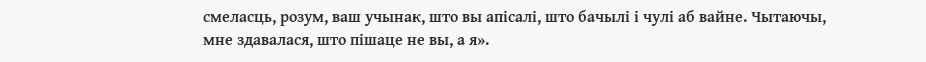смеласць, розум, ваш учынак, што вы апісалі, што бачылі і чулі аб вайне. Чытаючы, мне здавалася, што пішаце не вы, а я».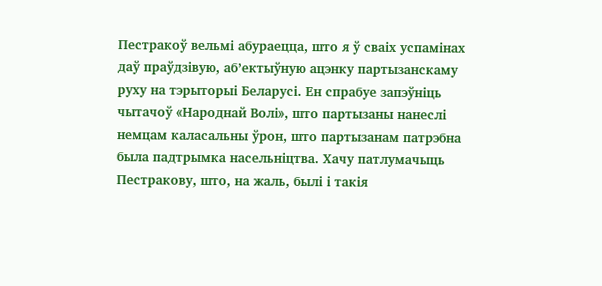Пестракоў вельмі абураецца, што я ў сваіх успамінах даў праўдзівую, аб’ектыўную ацэнку партызанскаму руху на тэрыторыі Беларусі. Ен спрабуе запэўніць чытачоў «Народнай Волі», што партызаны нанеслі немцам каласальны ўрон, што партызанам патрэбна была падтрымка насельніцтва. Хачу патлумачыць Пестракову, што, на жаль, былі і такія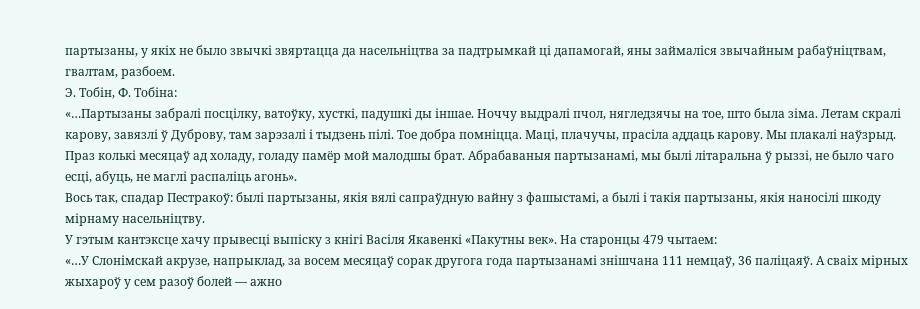партызаны, у якіх не было звычкі звяртацца да насельніцтва за падтрымкай ці дапамогай, яны займаліся звычайным рабаўніцтвам, гвалтам, разбоем.
Э. Тобін, Ф. Тобіна:
«…Партызаны забралі посцілку, ватоўку, хусткі, падушкі ды іншае. Ноччу выдралі пчол, нягледзячы на тое, што была зіма. Летам скралі карову, завязлі ў Дуброву, там зарэзалі і тыдзень пілі. Тое добра помніцца. Маці, плачучы, прасіла аддаць карову. Мы плакалі наўзрыд. Праз колькі месяцаў ад холаду, голаду памёр мой малодшы брат. Абрабаваныя партызанамі, мы былі літаральна ў рыззі, не было чаго есці, абуць, не маглі распаліць агонь».
Вось так, спадар Пестракоў: былі партызаны, якія вялі сапраўдную вайну з фашыстамі, а былі і такія партызаны, якія наносілі шкоду мірнаму насельніцтву.
У гэтым кантэксце хачу прывесці выпіску з кнігі Васіля Якавенкі «Пакутны век». На старонцы 479 чытаем:
«…У Слонімскай акрузе, напрыклад, за восем месяцаў сорак другога года партызанамі знішчана 111 немцаў, 36 паліцаяў. А сваіх мірных жыхароў у сем разоў болей — ажно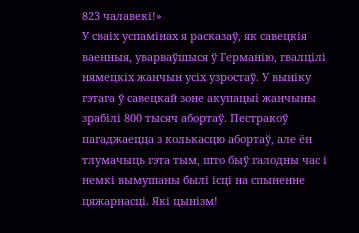823 чалавекі!»
У сваіх успамінах я расказаў, як савецкія ваенныя, уварваўшыся ў Германію, гвалцілі нямецкіх жанчын усіх узростаў. У выніку гэтага ў савецкай зоне акупацыі жанчыны зрабілі 800 тысяч абортаў. Пестракоў пагаджаецца з колькасцю абортаў, але ён тлумачыць гэта тым, што быў галодны час і немкі вымушаны былі ісці на спыненне цяжарнасці. Які цынізм!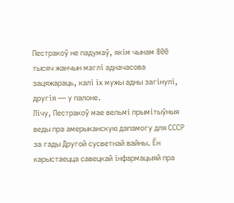Пестракоў не падумаў, якім чынам 800 тысяч жанчын маглі адначасова зацяжараць, калі іх мужы адны загінулі, другія — у палоне.
Лічу, Пестракоў мае вельмі прымітыўныя веды пра амерыканскую дапамогу для СССР за гады Другой сусветнай вайны. Ён карыстаецца савецкай інфармацыяй пра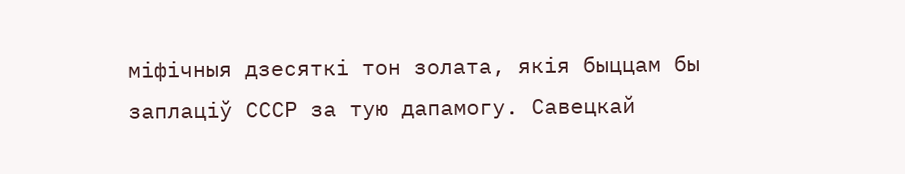міфічныя дзесяткі тон золата, якія быццам бы заплаціў СССР за тую дапамогу. Савецкай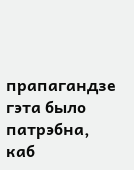прапагандзе гэта было патрэбна, каб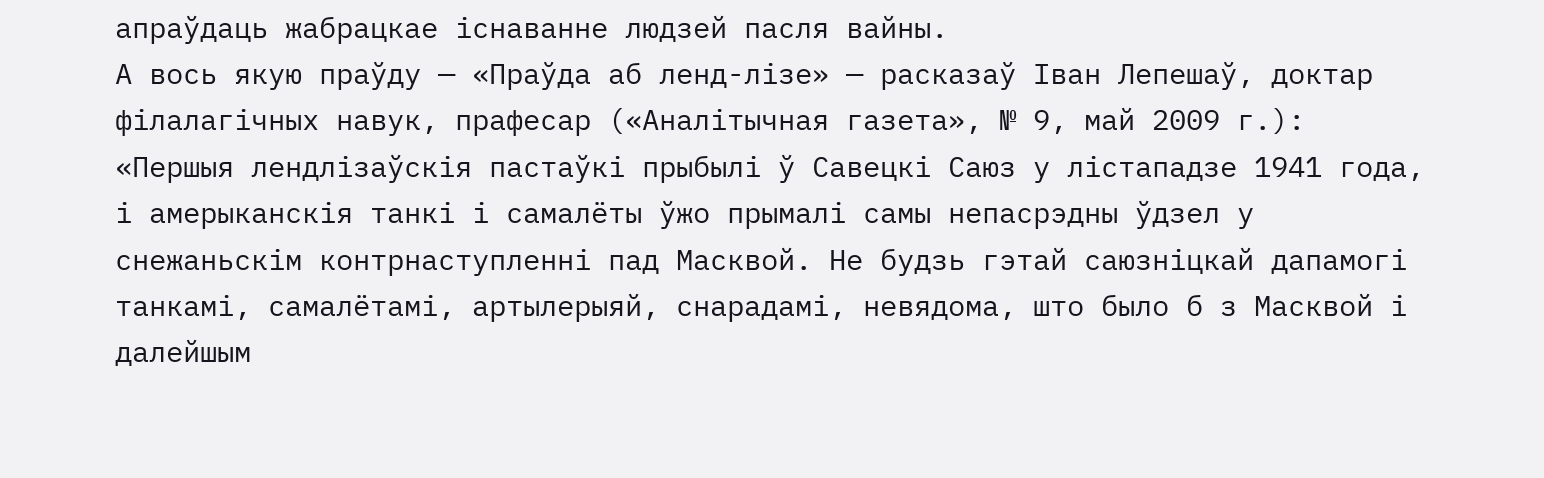апраўдаць жабрацкае існаванне людзей пасля вайны.
А вось якую праўду — «Праўда аб ленд-лізе» — расказаў Іван Лепешаў, доктар філалагічных навук, прафесар («Аналітычная газета», № 9, май 2009 г.):
«Першыя лендлізаўскія пастаўкі прыбылі ў Савецкі Саюз у лістападзе 1941 года, і амерыканскія танкі і самалёты ўжо прымалі самы непасрэдны ўдзел у снежаньскім контрнаступленні пад Масквой. Не будзь гэтай саюзніцкай дапамогі танкамі, самалётамі, артылерыяй, снарадамі, невядома, што было б з Масквой і далейшым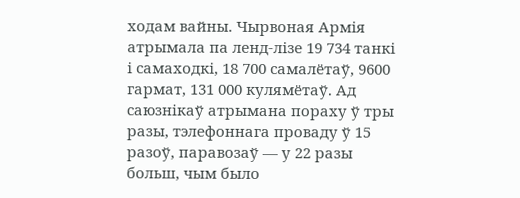ходам вайны. Чырвоная Армія атрымала па ленд-лізе 19 734 танкі і самаходкі, 18 700 самалётаў, 9600 гармат, 131 000 кулямётаў. Ад саюзнікаў атрымана пораху ў тры разы, тэлефоннага проваду ў 15 разоў, паравозаў — у 22 разы больш, чым было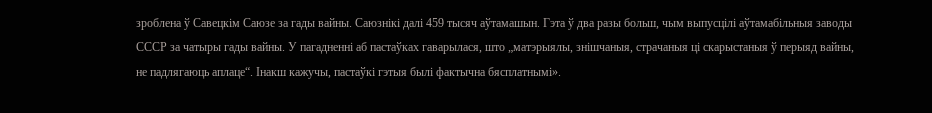зроблена ў Савецкім Саюзе за гады вайны. Саюзнікі далі 459 тысяч аўтамашын. Гэта ў два разы больш, чым выпусцілі аўтамабільныя заводы СССР за чатыры гады вайны. У пагадненні аб пастаўках гаварылася, што „матэрыялы, знішчаныя, страчаныя ці скарыстаныя ў перыяд вайны, не падлягаюць аплаце“. Інакш кажучы, пастаўкі гэтыя былі фактычна бясплатнымі».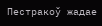Пестракоў жадае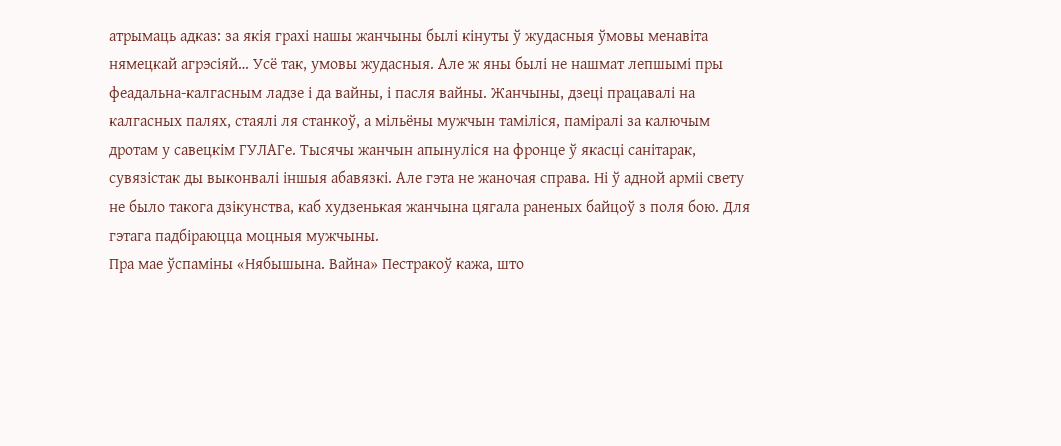атрымаць адказ: за якія грахі нашы жанчыны былі кінуты ў жудасныя ўмовы менавіта нямецкай агрэсіяй… Усё так, умовы жудасныя. Але ж яны былі не нашмат лепшымі пры феадальна-калгасным ладзе і да вайны, і пасля вайны. Жанчыны, дзеці працавалі на калгасных палях, стаялі ля станкоў, а мільёны мужчын таміліся, паміралі за калючым дротам у савецкім ГУЛАГе. Тысячы жанчын апынуліся на фронце ў якасці санітарак, сувязістак ды выконвалі іншыя абавязкі. Але гэта не жаночая справа. Ні ў адной арміі свету не было такога дзікунства, каб худзенькая жанчына цягала раненых байцоў з поля бою. Для гэтага падбіраюцца моцныя мужчыны.
Пра мае ўспаміны «Нябышына. Вайна» Пестракоў кажа, што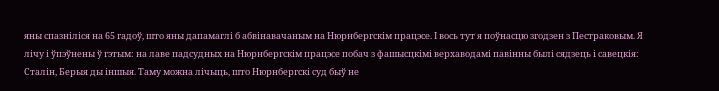яны спазніліся на 65 гадоў, што яны дапамаглі б абвінавачаным на Нюрнбергскім працэсе. І вось тут я поўнасцю згодзен з Пестраковым. Я лічу і ўпэўнены ў гэтым: на лаве падсудных на Нюрнбергскім працэсе побач з фашысцкімі верхаводамі павінны былі сядзець і савецкія: Сталін, Берыя ды іншыя. Таму можна лічыць, што Нюрнбергскі суд быў не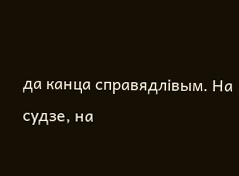да канца справядлівым. На судзе, на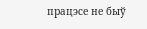працэсе не быў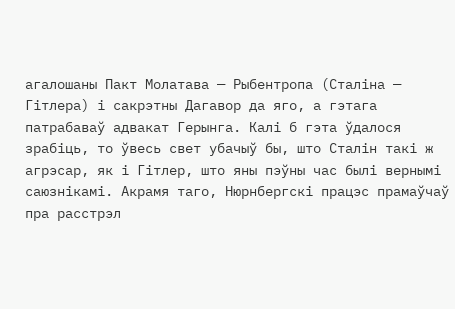агалошаны Пакт Молатава — Рыбентропа (Сталіна — Гітлера) і сакрэтны Дагавор да яго, а гэтага патрабаваў адвакат Герынга. Калі б гэта ўдалося зрабіць, то ўвесь свет убачыў бы, што Сталін такі ж агрэсар, як і Гітлер, што яны пэўны час былі вернымі саюзнікамі. Акрамя таго, Нюрнбергскі працэс прамаўчаў пра расстрэл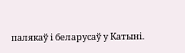палякаў і беларусаў у Катыні.